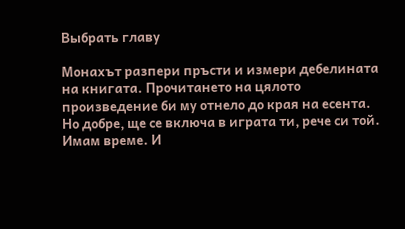Выбрать главу

Монахът разпери пръсти и измери дебелината на книгата. Прочитането на цялото произведение би му отнело до края на есента. Но добре, ще се включа в играта ти, рече си той. Имам време. И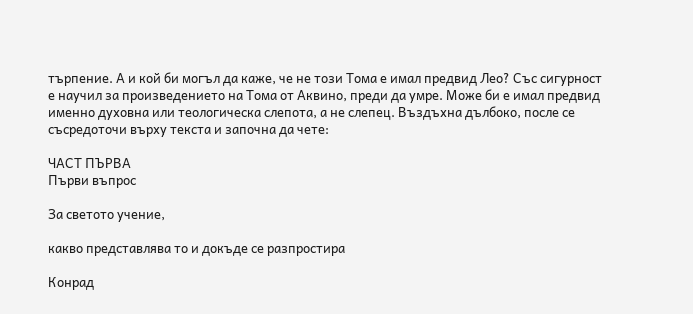търпение. А и кой би могъл да каже, че не този Тома е имал предвид Лео? Със сигурност е научил за произведението на Тома от Аквино, преди да умре. Може би е имал предвид именно духовна или теологическа слепота, а не слепец. Въздъхна дълбоко, после се съсредоточи върху текста и започна да чете:

ЧАСТ ПЪРВА
Първи въпрос

За светото учение,

какво представлява то и докъде се разпростира

Конрад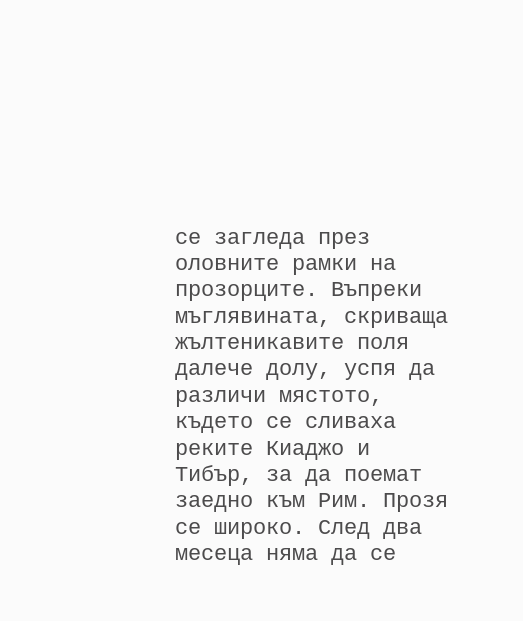се загледа през оловните рамки на прозорците. Въпреки мъглявината, скриваща жълтеникавите поля далече долу, успя да различи мястото, където се сливаха реките Киаджо и Тибър, за да поемат заедно към Рим. Прозя се широко. След два месеца няма да се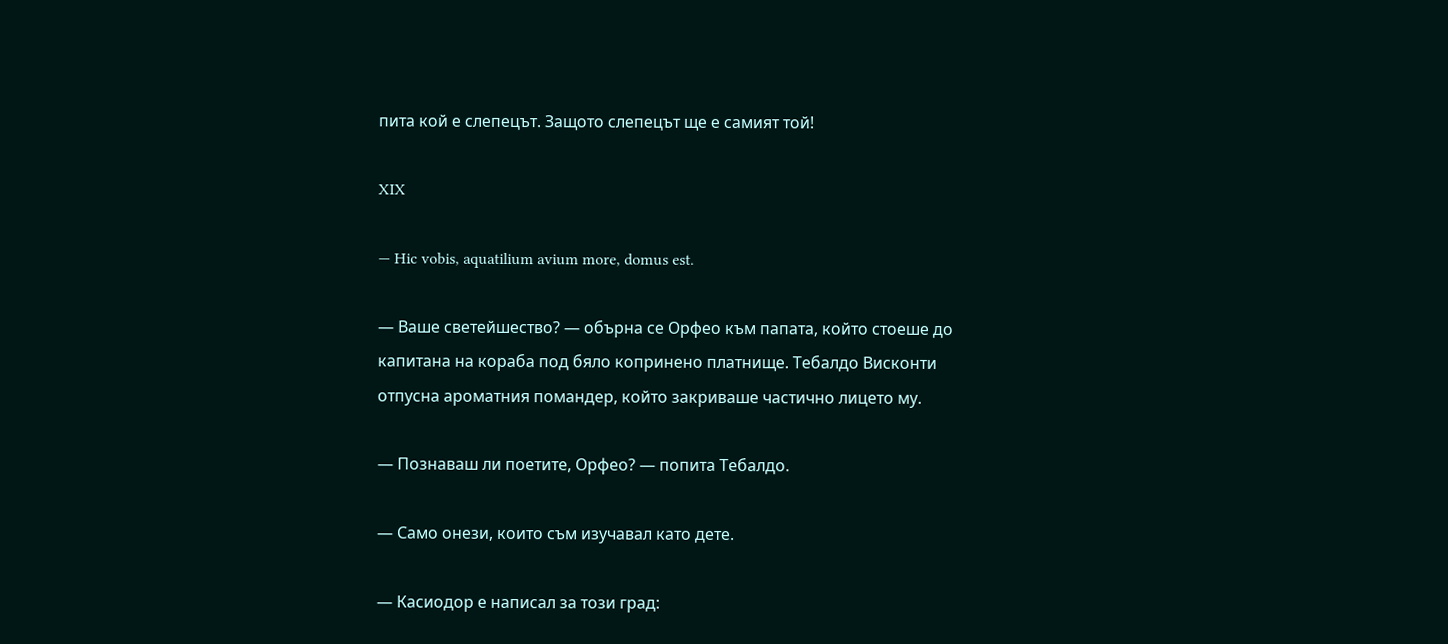пита кой е слепецът. Защото слепецът ще е самият той!

XIX

— Hic vobis, aquatilium avium more, domus est.

— Ваше светейшество? — обърна се Орфео към папата, който стоеше до капитана на кораба под бяло копринено платнище. Тебалдо Висконти отпусна ароматния помандер, който закриваше частично лицето му.

— Познаваш ли поетите, Орфео? — попита Тебалдо.

— Само онези, които съм изучавал като дете.

— Касиодор е написал за този град: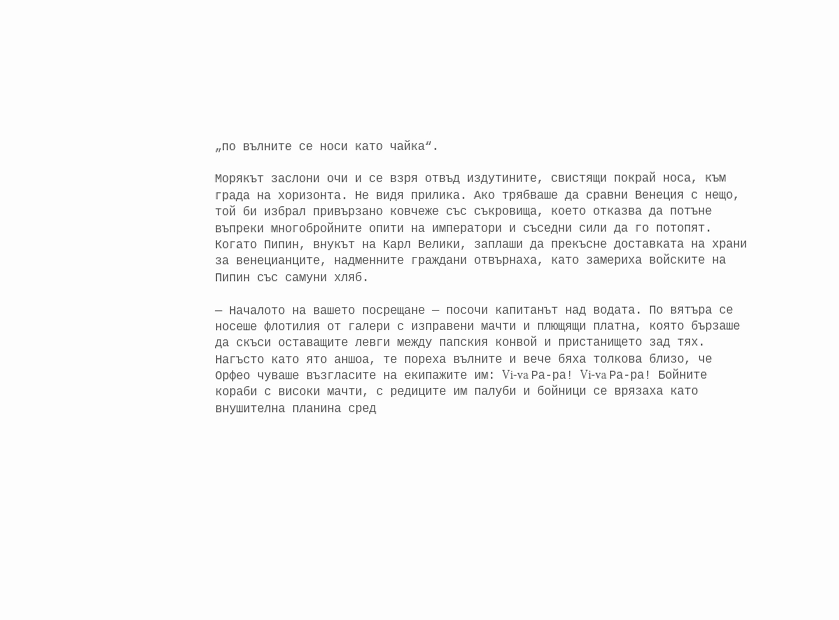„по вълните се носи като чайка“.

Морякът заслони очи и се взря отвъд издутините, свистящи покрай носа, към града на хоризонта. Не видя прилика. Ако трябваше да сравни Венеция с нещо, той би избрал привързано ковчеже със съкровища, което отказва да потъне въпреки многобройните опити на императори и съседни сили да го потопят. Когато Пипин, внукът на Карл Велики, заплаши да прекъсне доставката на храни за венецианците, надменните граждани отвърнаха, като замериха войските на Пипин със самуни хляб.

— Началото на вашето посрещане — посочи капитанът над водата. По вятъра се носеше флотилия от галери с изправени мачти и плющящи платна, която бързаше да скъси оставащите левги между папския конвой и пристанището зад тях. Нагъсто като ято аншоа, те пореха вълните и вече бяха толкова близо, че Орфео чуваше възгласите на екипажите им: Vi-va Ра-ра! Vi-va Ра-ра! Бойните кораби с високи мачти, с редиците им палуби и бойници се врязаха като внушителна планина сред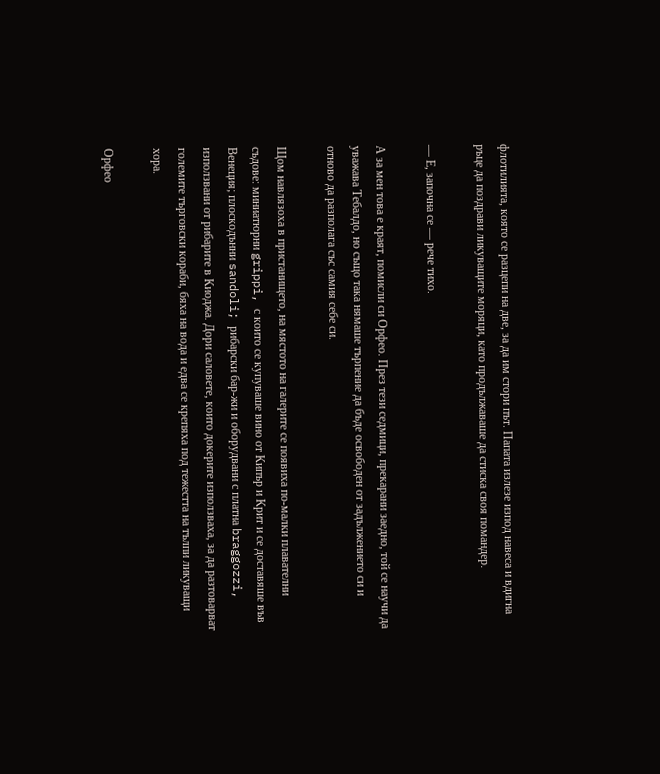флотилията, която се разцепи на две, за да им стори път. Папата излезе изпод навеса и вдигна ръце да поздрави ликуващите моряци, като продължаваше да стиска своя помандер.

— Е, започна се — рече тихо.

А за мен това е краят, помисли си Орфео. През тези седмици, прекарани заедно, той се научи да уважава Тебалдо, но също така нямаше търпение да бъде освободен от задължението си и отново да разполага със самия себе си.

Щом навлязоха в пристанището, на мястото на галерите се появиха по-малки плавателни съдове: миниатюрни grippi, с които се купуваше вино от Кипър и Крит и се доставяше във Венеция; плоскодънни sandoli; рибарски бар-жи и оборудвани с платна braggozzi, използвани от рибарите в Киоджа. Дори саловете, които докерите използваха, за да разтоварват големите търговски кораби, бяха на вода и едва се крепяха под тежестта на тълпи ликуващи хора.

Орфео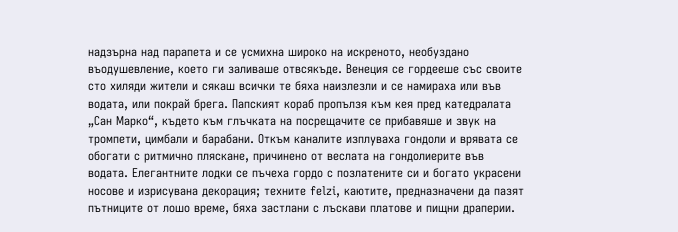надзърна над парапета и се усмихна широко на искреното, необуздано въодушевление, което ги заливаше отвсякъде. Венеция се гордееше със своите сто хиляди жители и сякаш всички те бяха наизлезли и се намираха или във водата, или покрай брега. Папският кораб пропълзя към кея пред катедралата „Сан Марко“, където към глъчката на посрещачите се прибавяше и звук на тромпети, цимбали и барабани. Откъм каналите изплуваха гондоли и врявата се обогати с ритмично пляскане, причинено от веслата на гондолиерите във водата. Елегантните лодки се пъчеха гордо с позлатените си и богато украсени носове и изрисувана декорация; техните felzi, каютите, предназначени да пазят пътниците от лошо време, бяха застлани с лъскави платове и пищни драперии.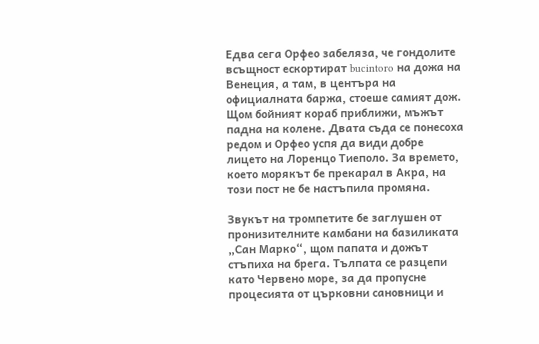Едва сега Орфео забеляза, че гондолите всъщност ескортират bucintoro на дожа на Венеция, а там, в центъра на официалната баржа, стоеше самият дож. Щом бойният кораб приближи, мъжът падна на колене. Двата съда се понесоха редом и Орфео успя да види добре лицето на Лоренцо Тиеполо. За времето, което морякът бе прекарал в Акра, на този пост не бе настъпила промяна.

Звукът на тромпетите бе заглушен от пронизителните камбани на базиликата „Сан Марко“, щом папата и дожът стъпиха на брега. Тълпата се разцепи като Червено море, за да пропусне процесията от църковни сановници и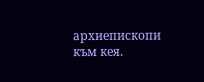архиепископи към кея.